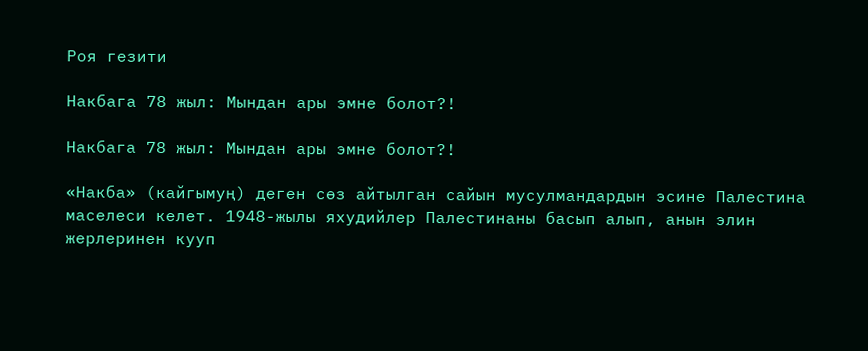Роя гезити

Накбага 78 жыл: Мындан ары эмне болот?!

Накбага 78 жыл: Мындан ары эмне болот?!

«Накба» (кайгымуң) деген сөз айтылган сайын мусулмандардын эсине Палестина маселеси келет. 1948-жылы яхудийлер Палестинаны басып алып, анын элин жерлеринен кууп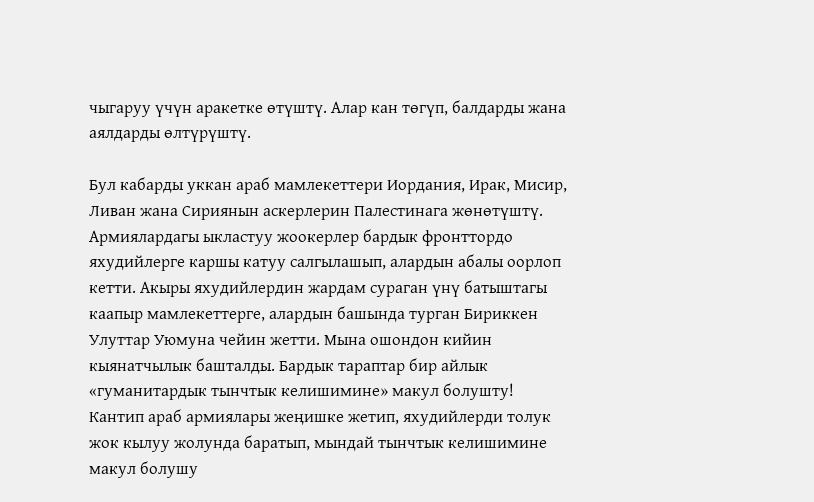чыгаруу үчүн аракетке өтүштү. Алар кан төгүп, балдарды жана аялдарды өлтүрүштү.

Бул кабарды уккан араб мамлекеттери Иордания, Ирак, Мисир, Ливан жана Сириянын аскерлерин Палестинага жөнөтүштү. Армиялардагы ыкластуу жоокерлер бардык фронттордо яхудийлерге каршы катуу салгылашып, алардын абалы оорлоп кетти. Акыры яхудийлердин жардам сураган үнү батыштагы каапыр мамлекеттерге, алардын башында турган Бириккен Улуттар Уюмуна чейин жетти. Мына ошондон кийин кыянатчылык башталды. Бардык тараптар бир айлык «гуманитардык тынчтык келишимине» макул болушту! Кантип араб армиялары жеңишке жетип, яхудийлерди толук жок кылуу жолунда баратып, мындай тынчтык келишимине макул болушу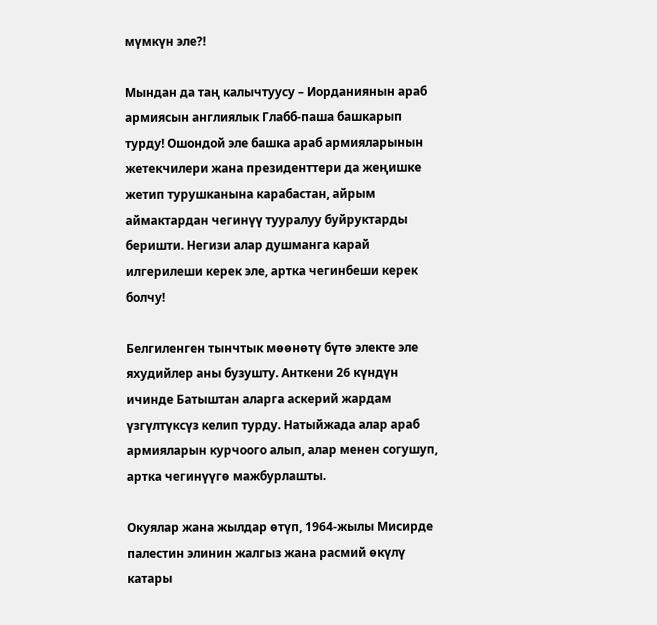мүмкүн эле?!

Мындан да таң калычтуусу – Иорданиянын араб армиясын англиялык Глабб-паша башкарып турду! Ошондой эле башка араб армияларынын жетекчилери жана президенттери да жеңишке жетип турушканына карабастан, айрым аймактардан чегинүү тууралуу буйруктарды беришти. Негизи алар душманга карай илгерилеши керек эле, артка чегинбеши керек болчу!

Белгиленген тынчтык мөөнөтү бүтө электе эле яхудийлер аны бузушту. Анткени 26 күндүн ичинде Батыштан аларга аскерий жардам үзгүлтүксүз келип турду. Натыйжада алар араб армияларын курчоого алып, алар менен согушуп, артка чегинүүгө мажбурлашты.

Окуялар жана жылдар өтүп, 1964-жылы Мисирде палестин элинин жалгыз жана расмий өкүлү катары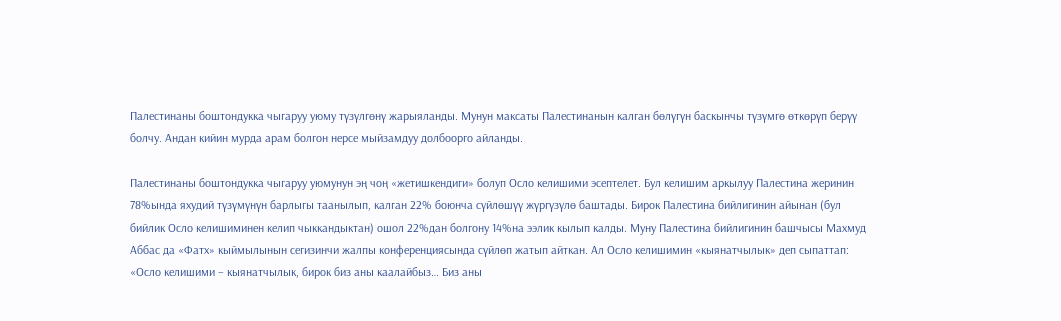Палестинаны боштондукка чыгаруу уюму түзүлгөнү жарыяланды. Мунун максаты Палестинанын калган бөлүгүн баскынчы түзүмгө өткөрүп берүү болчу. Андан кийин мурда арам болгон нерсе мыйзамдуу долбоорго айланды.

Палестинаны боштондукка чыгаруу уюмунун эң чоң «жетишкендиги» болуп Осло келишими эсептелет. Бул келишим аркылуу Палестина жеринин 78%ында яхудий түзүмүнүн барлыгы таанылып, калган 22% боюнча сүйлөшүү жүргүзүлө баштады. Бирок Палестина бийлигинин айынан (бул бийлик Осло келишиминен келип чыккандыктан) ошол 22%дан болгону 14%на ээлик кылып калды. Муну Палестина бийлигинин башчысы Махмуд Аббас да «Фатх» кыймылынын сегизинчи жалпы конференциясында сүйлөп жатып айткан. Ал Осло келишимин «кыянатчылык» деп сыпаттап: «Осло келишими – кыянатчылык, бирок биз аны каалайбыз… Биз аны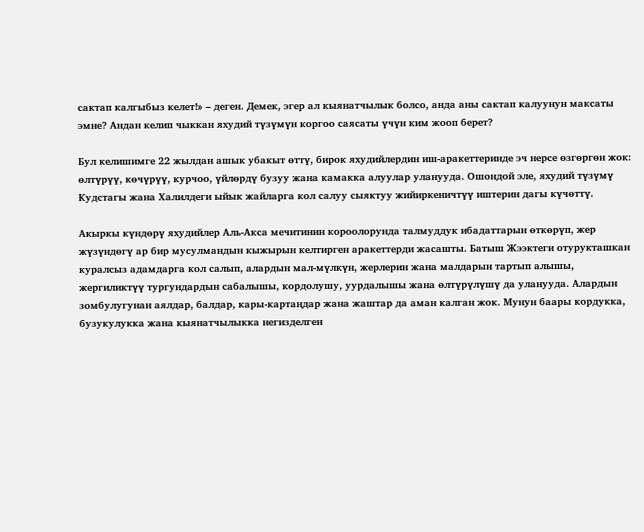сактап калгыбыз келет!» – деген. Демек, эгер ал кыянатчылык болсо, анда аны сактап калуунун максаты эмне? Андан келип чыккан яхудий түзүмүн коргоо саясаты үчүн ким жооп берет?

Бул келишимге 22 жылдан ашык убакыт өттү, бирок яхудийлердин иш-аракеттеринде эч нерсе өзгөргөн жок: өлтүрүү, көчүрүү, курчоо, үйлөрдү бузуу жана камакка алуулар уланууда. Ошондой эле, яхудий түзүмү Кудстагы жана Халилдеги ыйык жайларга кол салуу сыяктуу жийиркеничтүү иштерин дагы күчөттү.

Акыркы күндөрү яхудийлер Аль-Акса мечитинин короолорунда талмуддук ибадаттарын өткөрүп, жер жүзүндөгү ар бир мусулмандын кыжырын келтирген аракеттерди жасашты. Батыш Жээктеги отурукташкан куралсыз адамдарга кол салып, алардын мал-мүлкүн, жерлерин жана малдарын тартып алышы, жергиликтүү тургундардын сабалышы, кордолушу, уурдалышы жана өлтүрүлүшү да уланууда. Алардын зомбулугунан аялдар, балдар, кары-картаңдар жана жаштар да аман калган жок. Мунун баары кордукка, бузукулукка жана кыянатчылыкка негизделген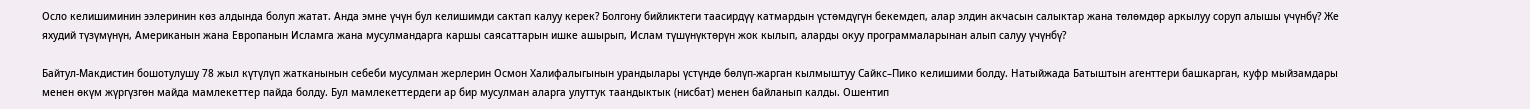Осло келишиминин ээлеринин көз алдында болуп жатат. Анда эмне үчүн бул келишимди сактап калуу керек? Болгону бийликтеги таасирдүү катмардын үстөмдүгүн бекемдеп, алар элдин акчасын салыктар жана төлөмдөр аркылуу соруп алышы үчүнбү? Же яхудий түзүмүнүн, Американын жана Европанын Исламга жана мусулмандарга каршы саясаттарын ишке ашырып, Ислам түшүнүктөрүн жок кылып, аларды окуу программаларынан алып салуу үчүнбү?

Байтул-Макдистин бошотулушу 78 жыл күтүлүп жатканынын себеби мусулман жерлерин Осмон Халифалыгынын урандылары үстүндө бөлүп-жарган кылмыштуу Сайкс–Пико келишими болду. Натыйжада Батыштын агенттери башкарган, куфр мыйзамдары менен өкүм жүргүзгөн майда мамлекеттер пайда болду. Бул мамлекеттердеги ар бир мусулман аларга улуттук таандыктык (нисбат) менен байланып калды. Ошентип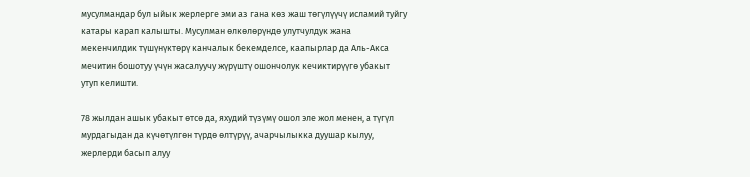мусулмандар бул ыйык жерлерге эми аз гана көз жаш төгүлүүчү исламий туйгу катары карап калышты. Мусулман өлкөлөрүндө улутчулдук жана мекенчилдик түшүнүктөрү канчалык бекемделсе, каапырлар да Аль-Акса мечитин бошотуу үчүн жасалуучу жүрүштү ошончолук кечиктирүүгө убакыт утуп келишти.

78 жылдан ашык убакыт өтсө да, яхудий түзүмү ошол эле жол менен, а түгүл мурдагыдан да күчөтүлгөн түрдө өлтүрүү, ачарчылыкка дуушар кылуу, жерлерди басып алуу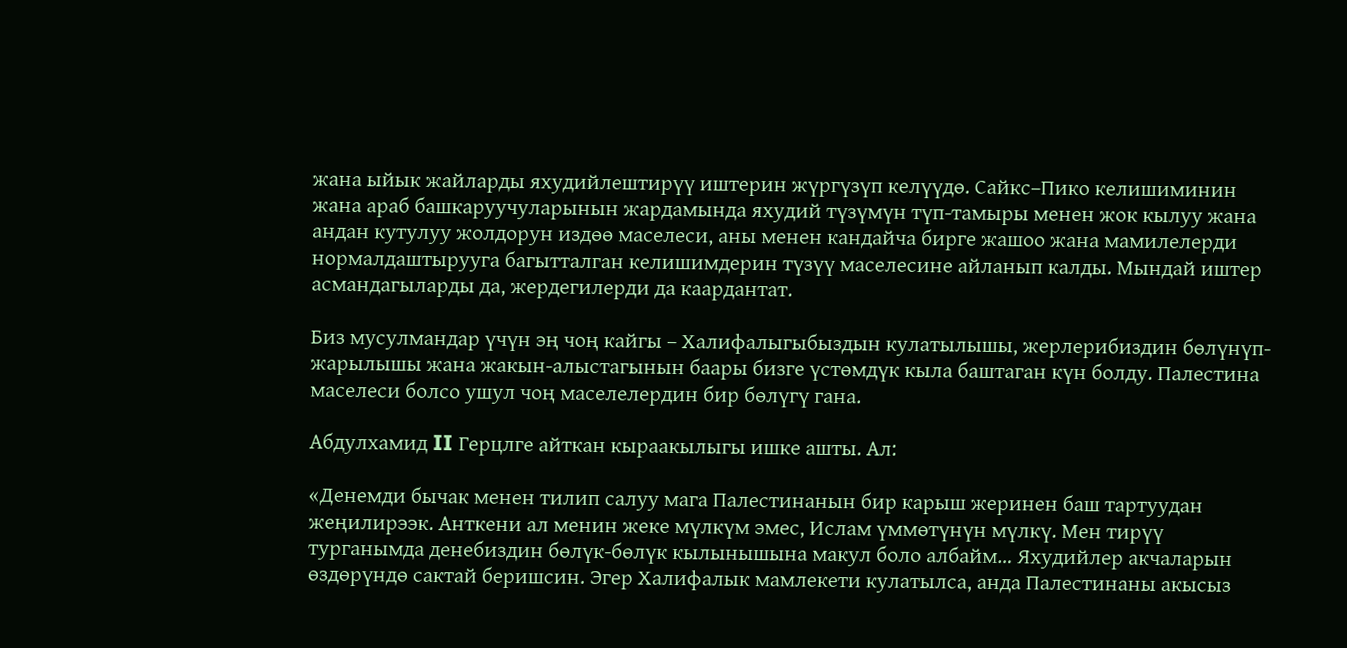жана ыйык жайларды яхудийлештирүү иштерин жүргүзүп келүүдө. Сайкс–Пико келишиминин жана араб башкаруучуларынын жардамында яхудий түзүмүн түп-тамыры менен жок кылуу жана андан кутулуу жолдорун издөө маселеси, аны менен кандайча бирге жашоо жана мамилелерди нормалдаштырууга багытталган келишимдерин түзүү маселесине айланып калды. Мындай иштер асмандагыларды да, жердегилерди да каардантат.

Биз мусулмандар үчүн эң чоң кайгы – Халифалыгыбыздын кулатылышы, жерлерибиздин бөлүнүп-жарылышы жана жакын-алыстагынын баары бизге үстөмдүк кыла баштаган күн болду. Палестина маселеси болсо ушул чоң маселелердин бир бөлүгү гана.

Абдулхамид II Герцлге айткан кыраакылыгы ишке ашты. Ал:

«Денемди бычак менен тилип салуу мага Палестинанын бир карыш жеринен баш тартуудан жеңилирээк. Анткени ал менин жеке мүлкүм эмес, Ислам үммөтүнүн мүлкү. Мен тирүү турганымда денебиздин бөлүк-бөлүк кылынышына макул боло албайм… Яхудийлер акчаларын өздөрүндө сактай беришсин. Эгер Халифалык мамлекети кулатылса, анда Палестинаны акысыз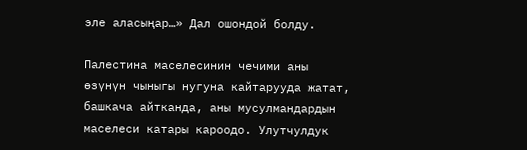эле аласыңар…» Дал ошондой болду.

Палестина маселесинин чечими аны өзүнүн чыныгы нугуна кайтарууда жатат, башкача айтканда, аны мусулмандардын маселеси катары кароодо. Улутчулдук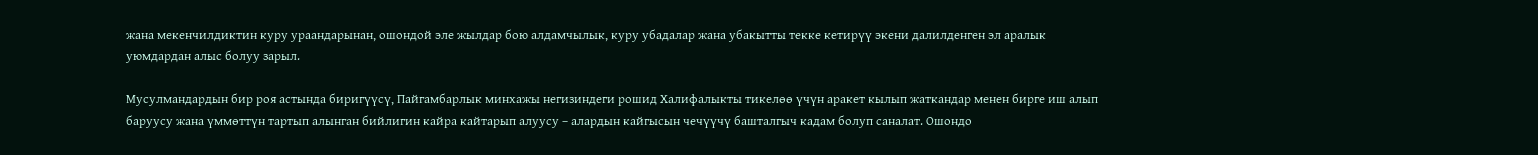жана мекенчилдиктин куру ураандарынан, ошондой эле жылдар бою алдамчылык, куру убадалар жана убакытты текке кетирүү экени далилденген эл аралык уюмдардан алыс болуу зарыл.

Мусулмандардын бир роя астында биригүүсү, Пайгамбарлык минхажы негизиндеги рошид Халифалыкты тикелөө үчүн аракет кылып жаткандар менен бирге иш алып баруусу жана үммөттүн тартып алынган бийлигин кайра кайтарып алуусу – алардын кайгысын чечүүчү башталгыч кадам болуп саналат. Ошондо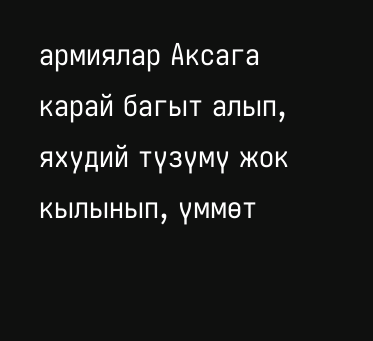армиялар Аксага карай багыт алып, яхудий түзүмү жок кылынып, үммөт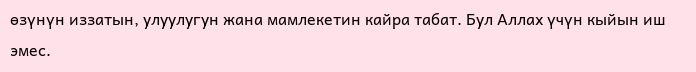өзүнүн иззатын, улуулугун жана мамлекетин кайра табат. Бул Аллах үчүн кыйын иш эмес.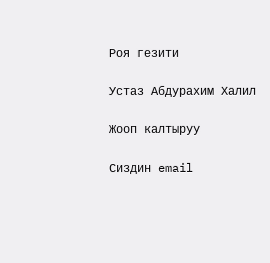Роя гезити

Устаз Абдурахим Халил

Жооп калтыруу

Сиздин email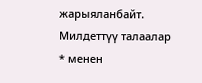жарыяланбайт. Милдеттүү талаалар * менен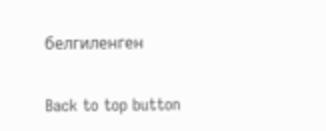белгиленген

Back to top button